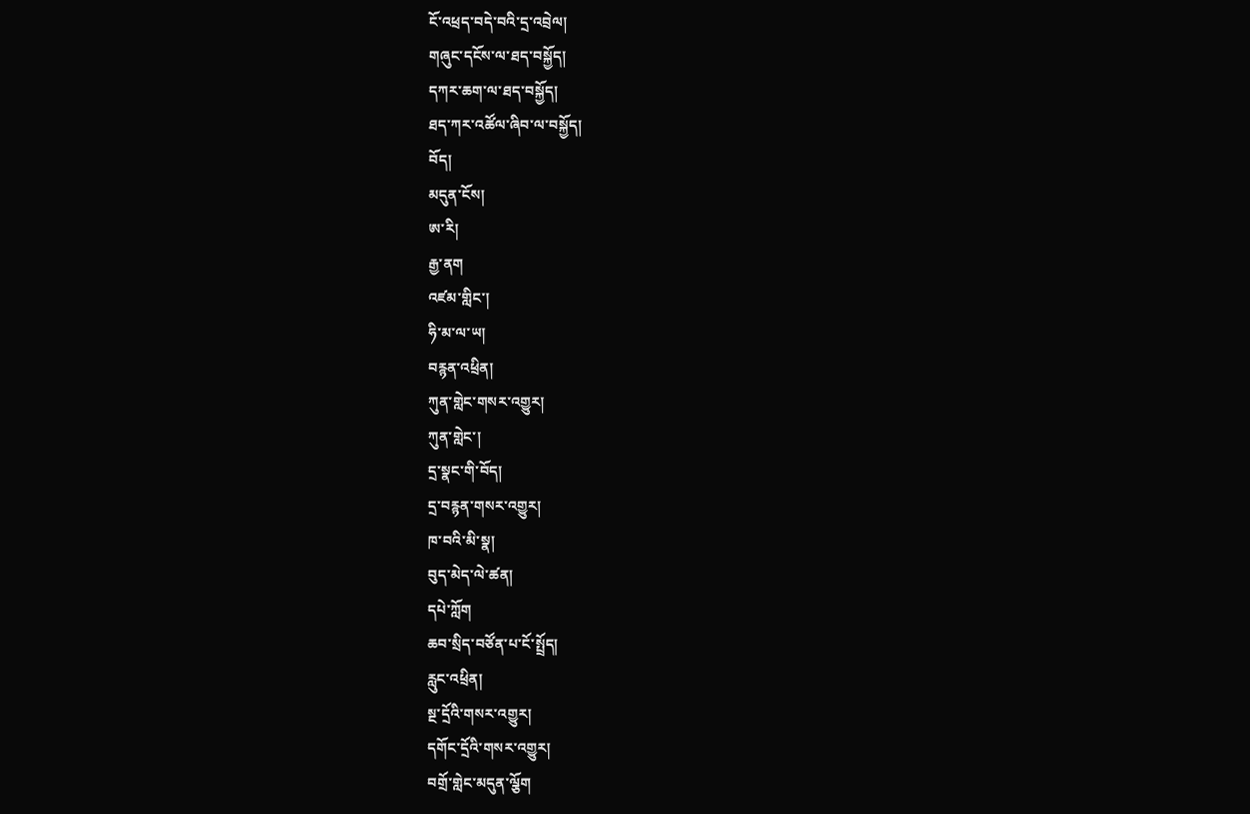ངོ་འཕྲད་བདེ་བའི་དྲ་འབྲེལ།
གཞུང་དངོས་ལ་ཐད་བསྐྱོད།
དཀར་ཆག་ལ་ཐད་བསྐྱོད།
ཐད་ཀར་འཚོལ་ཞིབ་ལ་བསྐྱོད།
བོད།
མདུན་ངོས།
ཨ་རི།
རྒྱ་ནག
འཛམ་གླིང་།
ཧི་མ་ལ་ཡ།
བརྙན་འཕྲིན།
ཀུན་གླེང་གསར་འགྱུར།
ཀུན་གླེང་།
དྲ་སྣང་གི་བོད།
དྲ་བརྙན་གསར་འགྱུར།
ཁ་བའི་མི་སྣ།
བུད་མེད་ལེ་ཚན།
དཔེ་ཀློག
ཆབ་སྲིད་བཙོན་པ་ངོ་སྤྲོད།
རླུང་འཕྲིན།
སྔ་དྲོའི་གསར་འགྱུར།
དགོང་དྲོའི་གསར་འགྱུར།
བགྲོ་གླེང་མདུན་ལྕོག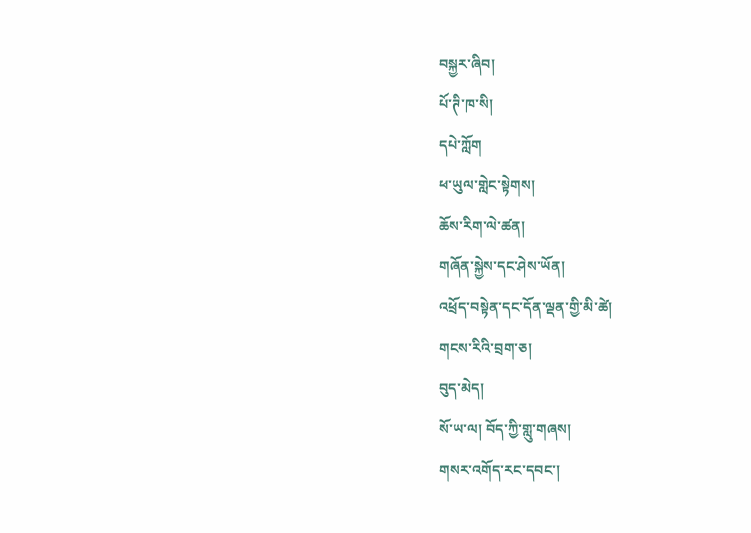བསྐྱར་ཞིབ།
པོ་ཊི་ཁ་སི།
དཔེ་ཀློག
ཕ་ཡུལ་གླེང་སྟེགས།
ཆོས་རིག་ལེ་ཚན།
གཞོན་སྐྱེས་དང་ཤེས་ཡོན།
འཕྲོད་བསྟེན་དང་དོན་ལྡན་གྱི་མི་ཚེ།
གངས་རིའི་བྲག་ཅ།
བུད་མེད།
སོ་ཡ་ལ། བོད་ཀྱི་གླུ་གཞས།
གསར་འགོད་རང་དབང་།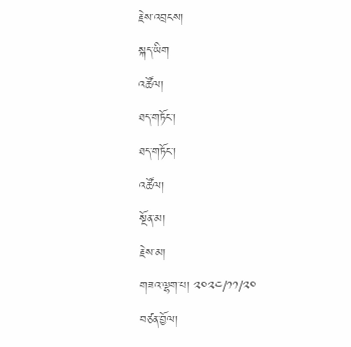རྗེས་འབྲངས།
སྐད་ཡིག
འཚོལ།
ཐད་གཏོང་།
ཐད་གཏོང་།
འཚོལ།
སྔོན་མ།
རྗེས་མ།
གཟའ་ལྷག་པ། ༢༠༢༤/༡༡/༢༠
བཙན་བྱོལ།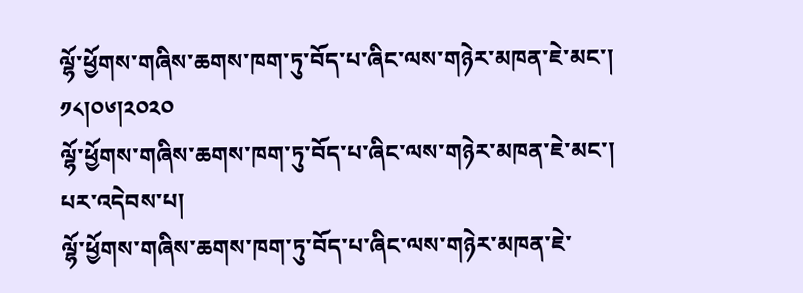ལྷོ་ཕྱོགས་གཞིས་ཆགས་ཁག་ཏུ་བོད་པ་ཞིང་ལས་གཉེར་མཁན་ཇེ་མང་།
༡༨།༠༦།༢༠༢༠
ལྷོ་ཕྱོགས་གཞིས་ཆགས་ཁག་ཏུ་བོད་པ་ཞིང་ལས་གཉེར་མཁན་ཇེ་མང་།
པར་འདེབས་པ།
ལྷོ་ཕྱོགས་གཞིས་ཆགས་ཁག་ཏུ་བོད་པ་ཞིང་ལས་གཉེར་མཁན་ཇེ་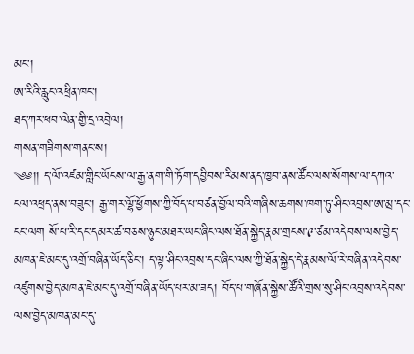མང་།
ཨ་རིའི་རླུང་འཕྲིན་ཁང་།
ཐད་ཀར་ཕབ་ལེན་གྱི་དྲ་འབྲེལ།
གསན་གཟིགས་གནང་ས།
༄༅།། ད་ལོ་འཛམ་གླིང་ཡོངས་ལ་རྒྱ་ནག་གི་ཏོག་དབྱིབས་རིམས་ནད་ཁྱབ་ནས་ཚོང་ལས་སོགས་ལ་དཀའ་ངལ་འཕྲད་ནས་བཟུང་། རྒྱ་གར་ལྷོ་ཕྱོགས་ཀྱི་བོད་པ་བཙན་བྱོལ་བའི་གཞིས་ཆགས་ཁག་ཏུ་ཤིང་འབྲས་ཨ་མྲ་དང་ངང་ལག སོ་པ་རི་དང་དམར་ཚ་བཅས་ཉུང་མཐར་ཡང་ཞིང་ལས་ཐོན་སྐྱེད་རྣམ་གྲངས་༩་ཙམ་འདེབས་ལས་བྱེད་མཁན་ཇེ་མང་དུ་འགྲོ་བཞིན་ཡོད་ཅིང་། ད་ལྟ་ཤིང་འབྲས་དང་ཞིང་ལས་ཀྱི་ཐོན་སྐྱེད་དེ་རྣམས་ལོ་རེ་བཞིན་འདེབས་འཛུགས་བྱེད་མཁན་ཇེ་མང་དུ་འགྲོ་བཞིན་ཡོད་པར་མ་ཟད། བོད་པ་གཞོན་སྐྱེས་ཚོའི་གྲས་སུ་ཤིང་འབྲས་འདེབས་ལས་བྱེད་མཁན་མང་དུ་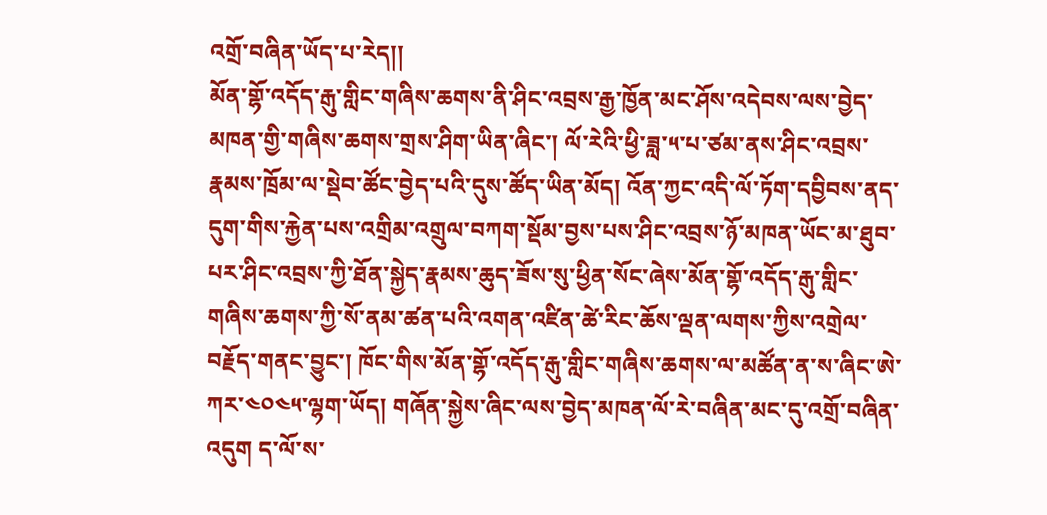འགྲོ་བཞིན་ཡོད་པ་རེད།།
མོན་གྷོ་འདོད་རྒུ་གླིང་གཞིས་ཆགས་ནི་ཤིང་འབྲས་རྒྱ་ཁྱོན་མང་ཤོས་འདེབས་ལས་བྱེད་མཁན་གྱི་གཞིས་ཆགས་གྲས་ཤིག་ཡིན་ཞིང་། ལོ་རེའི་ཕྱི་ཟླ་༥་པ་ཙམ་ནས་ཤིང་འབྲས་རྣམས་ཁྲོམ་ལ་སྡེབ་ཚོང་བྱེད་པའི་དུས་ཚོད་ཡིན་མོད། འོན་ཀྱང་འདི་ལོ་ཏོག་དབྱིབས་ནད་དུག་གིས་རྐྱེན་པས་འགྲིམ་འགྲུལ་བཀག་སྡོམ་བྱས་པས་ཤིང་འབྲས་ཉོ་མཁན་ཡོང་མ་ཐུབ་པར་ཤིང་འབྲས་ཀྱི་ཐོན་སྐྱེད་རྣམས་ཆུད་ཟོས་སུ་ཕྱིན་སོང་ཞེས་མོན་གྷོ་འདོད་རྒུ་གླིང་གཞིས་ཆགས་ཀྱི་སོ་ནམ་ཚན་པའི་འགན་འཛིན་ཚེ་རིང་ཆོས་ལྡན་ལགས་ཀྱིས་འགྲེལ་བརྗོད་གནང་བྱུང་། ཁོང་གིས་མོན་གྷོ་འདོད་རྒུ་གླིང་གཞིས་ཆགས་ལ་མཚོན་ན་ས་ཞིང་ཨེ་ཀར་༤༠༤༥་ལྷག་ཡོད། གཞོན་སྐྱེས་ཞིང་ལས་བྱེད་མཁན་ལོ་རེ་བཞིན་མང་དུ་འགྲོ་བཞིན་འདུག ད་ལོ་ས་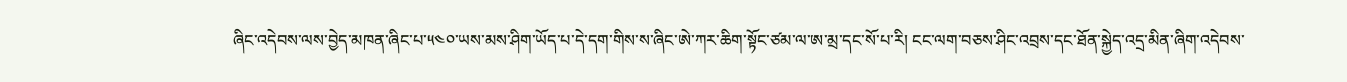ཞིང་འདེབས་ལས་བྱེད་མཁན་ཞིང་པ་༥༤༠་ཡས་མས་ཤིག་ཡོད་པ་དེ་དག་གིས་ས་ཞིང་ཨེ་ཀར་ཆིག་སྟོང་ཙམ་ལ་ཨ་མྲ་དང་སོ་པ་རི། ངང་ལག་བཅས་ཤིང་འབྲས་དང་ཐོན་སྐྱེད་འདྲ་མིན་ཞིག་འདེབས་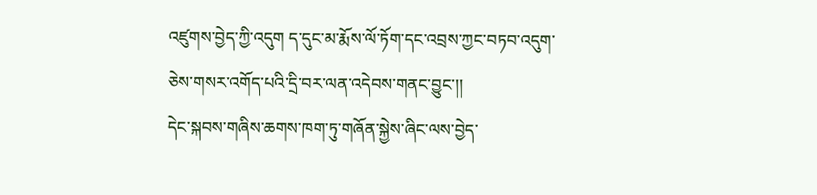འཛུགས་བྱེད་ཀྱི་འདུག ད་དུང་མ་རྨོས་ལོ་ཏོག་དང་འབྲས་ཀྱང་བཏབ་འདུག་ཅེས་གསར་འགོད་པའི་དྲི་བར་ལན་འདེབས་གནང་བྱུང་།།
དེང་སྐབས་གཞིས་ཆགས་ཁག་ཏུ་གཞོན་སྐྱེས་ཞིང་ལས་བྱེད་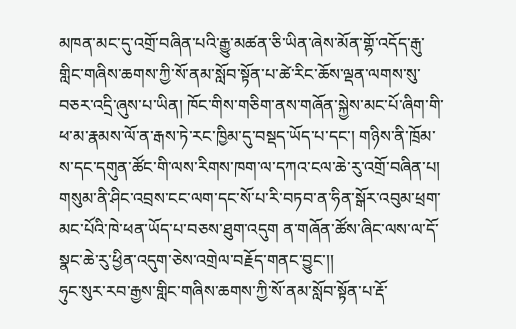མཁན་མང་དུ་འགྲོ་བཞིན་པའི་རྒྱུ་མཚན་ཅི་ཡིན་ཞེས་མོན་གྷོ་འདོད་རྒུ་གླིང་གཞིས་ཆགས་ཀྱི་སོ་ནམ་སློབ་སྟོན་པ་ཚེ་རིང་ཆོས་ལྡན་ལགས་སུ་བཅར་འདྲི་ཞུས་པ་ཡིན། ཁོང་གིས་གཅིག་ནས་གཞོན་སྐྱེས་མང་པོ་ཞིག་གི་ཕ་མ་རྣམས་ལོ་ན་རྒས་ཏེ་རང་ཁྱིམ་དུ་བསྡད་ཡོད་པ་དང་། གཉིས་ནི་ཁྲོམ་ས་དང་དགུན་ཚོང་གི་ལས་རིགས་ཁག་ལ་དཀའ་ངལ་ཆེ་རུ་འགྲོ་བཞིན་པ། གསུམ་ནི་ཤིང་འབྲས་ངང་ལག་དང་སོ་པ་རི་བཏབ་ན་ཧིན་སྒོར་འབུམ་ཕྲག་མང་པོའི་ཁེ་ཕན་ཡོད་པ་བཅས་ཐུག་འདུག ན་གཞོན་ཚོས་ཞིང་ལས་ལ་དོ་སྣང་ཆེ་རུ་ཕྱིན་འདུག་ཅེས་འགྲེལ་བརྗོད་གནང་བྱུང་།།
ཧུང་སུར་རབ་རྒྱས་གླིང་གཞིས་ཆགས་ཀྱི་སོ་ནམ་སློབ་སྟོན་པ་རྡོ་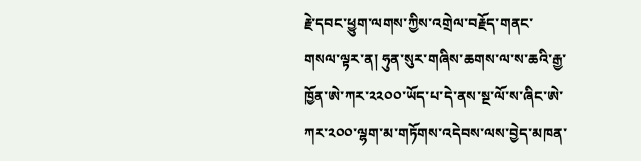རྗེ་དབང་ཕྱུག་ལགས་ཀྱིས་འགྲེལ་བརྗོད་གནང་གསལ་ལྟར་ན། ཧུན་སུར་གཞིས་ཆགས་ལ་ས་ཆའི་རྒྱ་ཁྱོན་ཨེ་ཀར་༢༢༠༠་ཡོད་པ་དེ་ནས་སྔ་ལོ་ས་ཞིང་ཨེ་ཀར་༢༠༠་ལྷག་མ་གཏོགས་འདེབས་ལས་བྱེད་མཁན་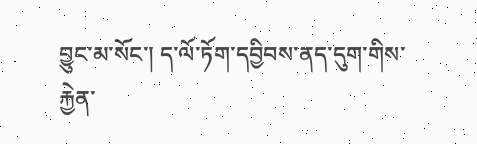བྱུང་མ་སོང་། ད་ལོ་ཏོག་དབྱིབས་ནད་དུག་གིས་རྐྱེན་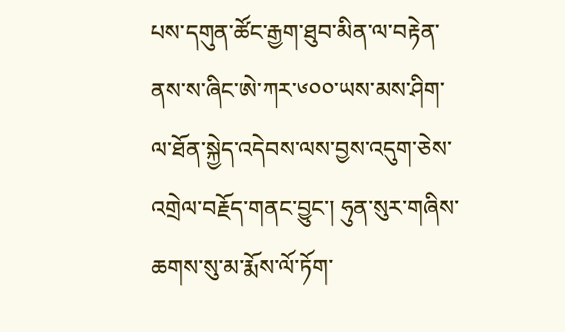པས་དགུན་ཚོང་རྒྱག་ཐུབ་མིན་ལ་བརྟེན་ནས་ས་ཞིང་ཨེ་ཀར་༦༠༠་ཡས་མས་ཤིག་ལ་ཐོན་སྐྱེད་འདེབས་ལས་བྱས་འདུག་ཅེས་འགྲེལ་བརྗོད་གནང་བྱུང་། ཧུན་སུར་གཞིས་ཆགས་སུ་མ་རྨོས་ལོ་ཏོག་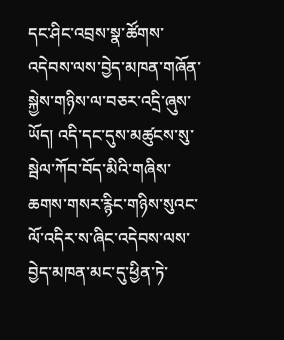དང་ཤིང་འབྲས་སྣ་ཚོགས་འདེབས་ལས་བྱེད་མཁན་གཞོན་སྐྱེས་གཉིས་ལ་བཅར་འདྲི་ཞུས་ཡོད། འདི་དང་དུས་མཚུངས་སུ་སྦེལ་ཀོབ་བོད་མིའི་གཞིས་ཆགས་གསར་རྙིང་གཉིས་སུའང་ལོ་འདིར་ས་ཞིང་འདེབས་ལས་བྱེད་མཁན་མང་དུ་ཕྱིན་ཏེ་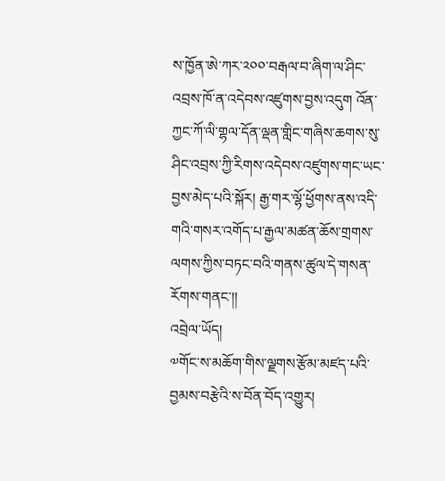ས་ཁྱོན་ཨེ་ཀར་༢༠༠་བརྒལ་བ་ཞིག་ལ་ཤིང་འབྲས་ཁོ་ན་འདེབས་འཛུགས་བྱས་འདུག འོན་ཀྱང་ཀོ་ལི་གྷལ་དོན་ལྡན་གླིང་གཞིས་ཆགས་སུ་ཤིང་འབྲས་ཀྱི་རིགས་འདེབས་འཛུགས་གང་ཡང་བྱས་མེད་པའི་སྐོར། རྒྱ་གར་ལྷོ་ཕྱོགས་ནས་འདི་གའི་གསར་འགོད་པ་རྒྱལ་མཚན་ཆོས་གྲགས་ལགས་ཀྱིས་བཏང་བའི་གནས་ཚུལ་དེ་གསན་རོགས་གནང་།།
འབྲེལ་ཡོད།
༧གོང་ས་མཆོག་གིས་ལྗགས་རྩོམ་མཛད་པའི་བྱམས་བརྩེའི་ས་བོན་བོད་འགྱུར།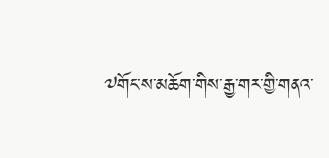༧གོང་ས་མཆོག་གིས་རྒྱ་གར་གྱི་གནའ་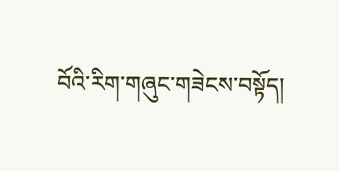བོའི་རིག་གཞུང་གཟེངས་བསྟོད།